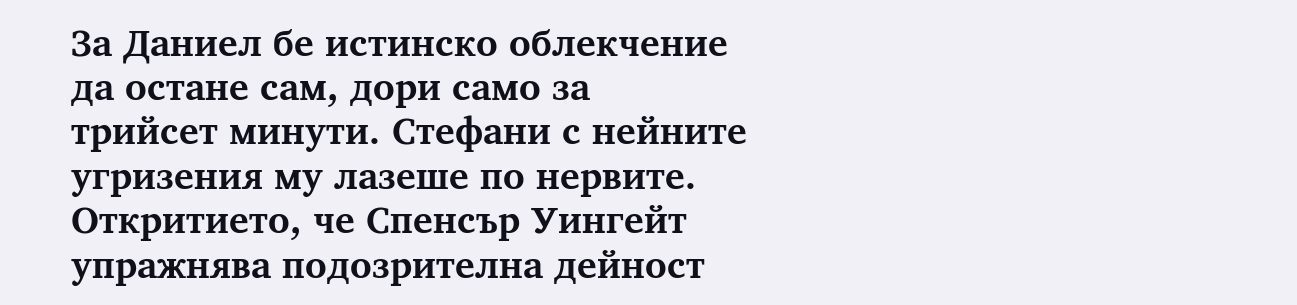За Даниел бе истинско облекчение да остане сам, дори само за трийсет минути. Стефани с нейните угризения му лазеше по нервите. Откритието, че Спенсър Уингейт упражнява подозрителна дейност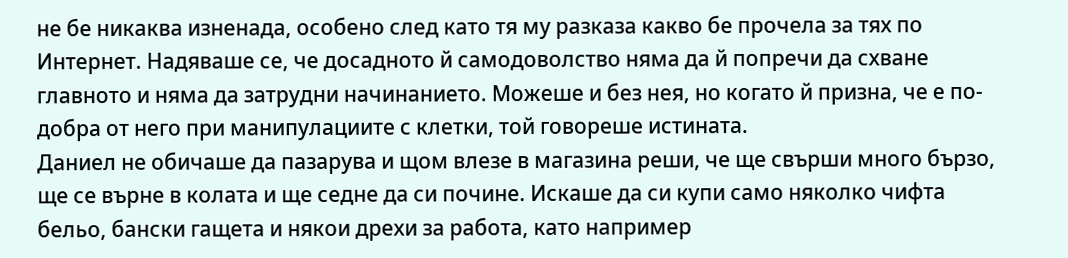не бе никаква изненада, особено след като тя му разказа какво бе прочела за тях по Интернет. Надяваше се, че досадното й самодоволство няма да й попречи да схване главното и няма да затрудни начинанието. Можеше и без нея, но когато й призна, че е по-добра от него при манипулациите с клетки, той говореше истината.
Даниел не обичаше да пазарува и щом влезе в магазина реши, че ще свърши много бързо, ще се върне в колата и ще седне да си почине. Искаше да си купи само няколко чифта бельо, бански гащета и някои дрехи за работа, като например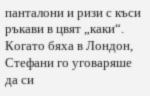панталони и ризи с къси ръкави в цвят „каки“. Когато бяха в Лондон, Стефани го уговаряше да си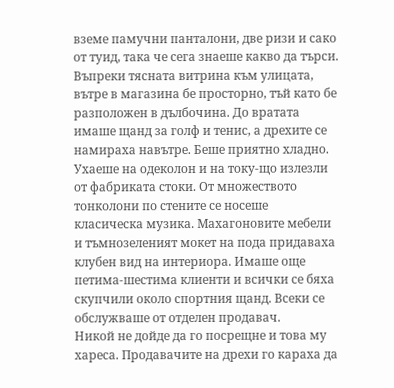вземе памучни панталони, две ризи и сако от туид, така че сега знаеше какво да търси.
Въпреки тясната витрина към улицата, вътре в магазина бе просторно, тъй като бе разположен в дълбочина. До вратата имаше щанд за голф и тенис, а дрехите се намираха навътре. Беше приятно хладно. Ухаеше на одеколон и на току-що излезли от фабриката стоки. От множеството тонколони по стените се носеше класическа музика. Махагоновите мебели и тъмнозеленият мокет на пода придаваха клубен вид на интериора. Имаше още петима-шестима клиенти и всички се бяха скупчили около спортния щанд. Всеки се обслужваше от отделен продавач.
Никой не дойде да го посрещне и това му хареса. Продавачите на дрехи го караха да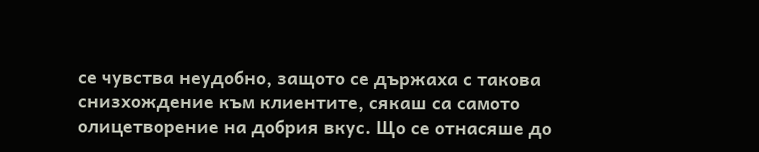се чувства неудобно, защото се държаха с такова снизхождение към клиентите, сякаш са самото олицетворение на добрия вкус. Що се отнасяше до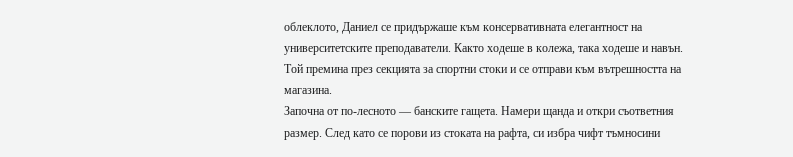облеклото, Даниел се придържаше към консервативната елегантност на университетските преподаватели. Както ходеше в колежа, така ходеше и навън. Той премина през секцията за спортни стоки и се отправи към вътрешността на магазина.
Започна от по-лесното — банските гащета. Намери щанда и откри съответния размер. След като се порови из стоката на рафта, си избра чифт тъмносини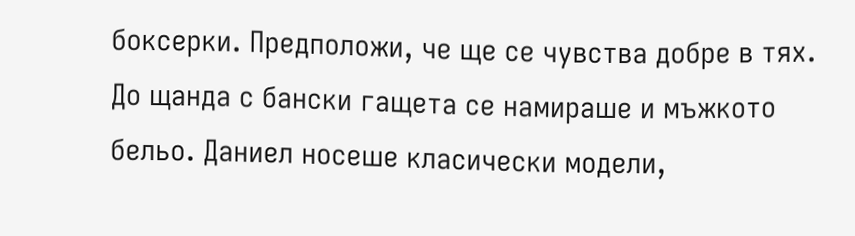боксерки. Предположи, че ще се чувства добре в тях. До щанда с бански гащета се намираше и мъжкото бельо. Даниел носеше класически модели,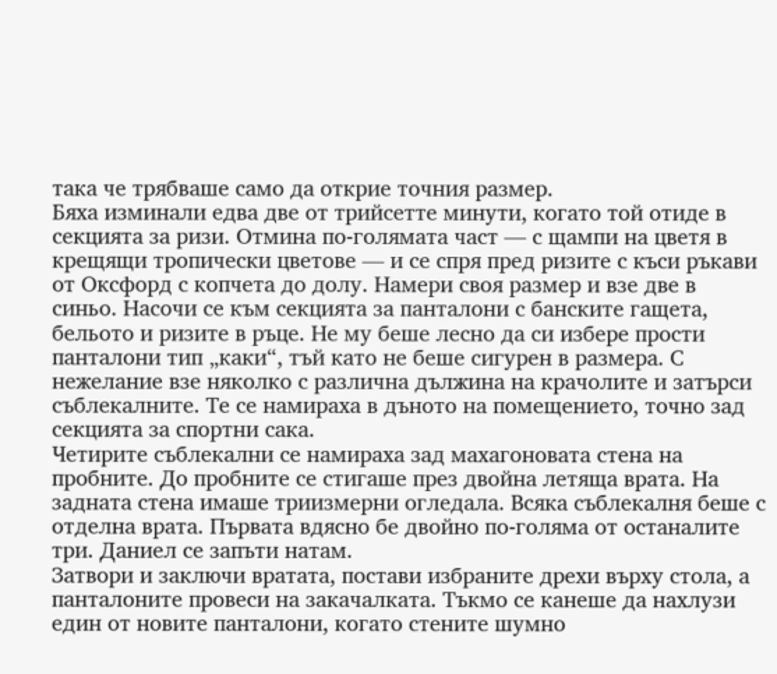така че трябваше само да открие точния размер.
Бяха изминали едва две от трийсетте минути, когато той отиде в секцията за ризи. Отмина по-голямата част — с щампи на цветя в крещящи тропически цветове — и се спря пред ризите с къси ръкави от Оксфорд с копчета до долу. Намери своя размер и взе две в синьо. Насочи се към секцията за панталони с банските гащета, бельото и ризите в ръце. Не му беше лесно да си избере прости панталони тип „каки“, тъй като не беше сигурен в размера. С нежелание взе няколко с различна дължина на крачолите и затърси съблекалните. Те се намираха в дъното на помещението, точно зад секцията за спортни сака.
Четирите съблекални се намираха зад махагоновата стена на пробните. До пробните се стигаше през двойна летяща врата. На задната стена имаше триизмерни огледала. Всяка съблекалня беше с отделна врата. Първата вдясно бе двойно по-голяма от останалите три. Даниел се запъти натам.
Затвори и заключи вратата, постави избраните дрехи върху стола, а панталоните провеси на закачалката. Тъкмо се канеше да нахлузи един от новите панталони, когато стените шумно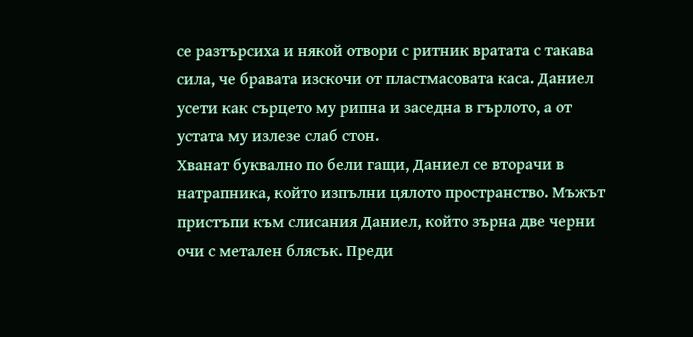се разтърсиха и някой отвори с ритник вратата с такава сила, че бравата изскочи от пластмасовата каса. Даниел усети как сърцето му рипна и заседна в гърлото, а от устата му излезе слаб стон.
Хванат буквално по бели гащи, Даниел се вторачи в натрапника, който изпълни цялото пространство. Мъжът пристъпи към слисания Даниел, който зърна две черни очи с метален блясък. Преди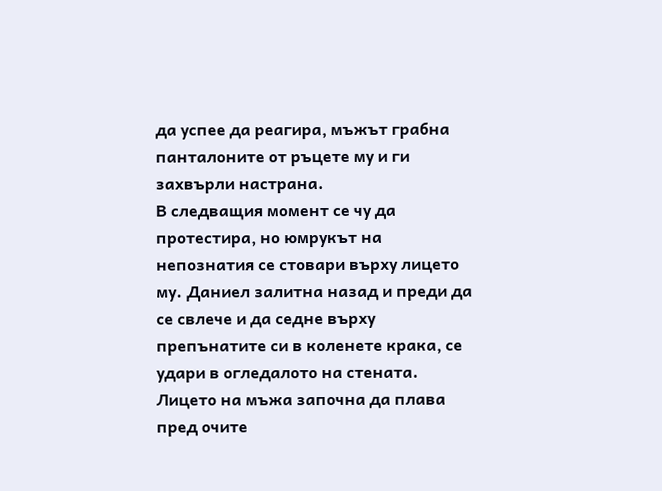да успее да реагира, мъжът грабна панталоните от ръцете му и ги захвърли настрана.
В следващия момент се чу да протестира, но юмрукът на непознатия се стовари върху лицето му. Даниел залитна назад и преди да се свлече и да седне върху препънатите си в коленете крака, се удари в огледалото на стената. Лицето на мъжа започна да плава пред очите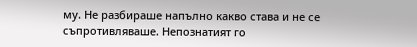му. Не разбираше напълно какво става и не се съпротивляваше. Непознатият го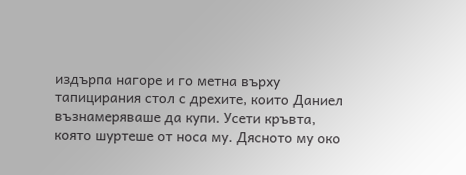издърпа нагоре и го метна върху тапицирания стол с дрехите, които Даниел възнамеряваше да купи. Усети кръвта, която шуртеше от носа му. Дясното му око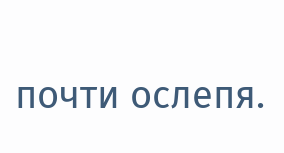почти ослепя.